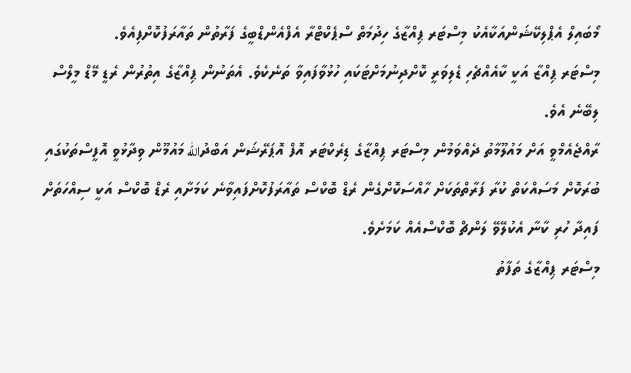މޯބައިލް އެޕްލިކޭޝަންއަކާއެކު މިސްޓަރ ޕިއްޒާގެ ހިދުމަތް ސްޕެކްޓްރާ އެފްއެންޑްބީގެ ފަރާތުން ތައާރަފުކޮށްފިއެވެ.
މިސްޓަރ ޕިއްޒާ އަކީ ކާއެއްޗެހި ޑެލިވަރީ ކޮށްދިނުމަށްޓަކައި ހުޅުވާފައިވާ ތަނެކެވެ. އެތަނުން ޕިއްޒާގެ އިތުރުން ރެޑީ މޭޑް މީލްސް ލިބޭނެ އެވެ.
ރާއްޖެއެމްވީ އަށް މައުލޫމާތު ދެއްވަމުން މިސްޓަރ ޕިއްޒާގެ ޑިރެކްޓަރ އޮފް އޮޕަރޭޝަން އަބްދުالله މައުމޫން ވިދާޅުވީ އޮފީސްތަކުގައި ބުރަކޮށް މަސައްކަތް ކުރާ ފަރާތްތަކަށް ހާއްސަކޮށްގެން ރެޑް ބޮކްސް ތައާރަފުކޮށްފައިވާނެ ކަމަށާއި ރެޑް ބޮކްސް އަކީ ސިއްހަތަށް ފައިދާ ހުރި ކާނާ އެކުލޭވޭ ލަންޗް ބޮކްސްއެއް ކަމަށެވެ.
މިސްޓަރ ޕިއްޒާގެ ތަފާތު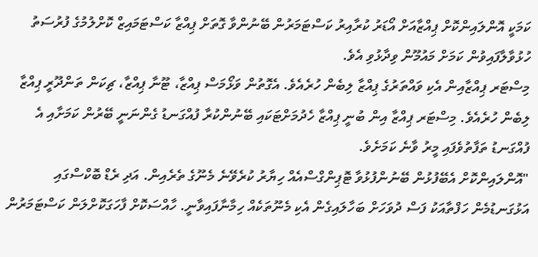ކަމަކީ އޮންލައިންކޮށް ޕިއްޒާއަށް އޯޑަރު ކުރާއިރު ކަސްޓަމަރުން ބޭނުންވާ ގޮތަށް ޕިއްޒާ ކަސްޓަމައިޒް ކޮށްލުމުގެ ފުރުސަތު ހުޅުވާލާފައިވުން ކަމަށް މައުމޫން ވިދާޅުވި އެވެ.
މިސްޓަރ ޕިއްޒާއިން އެކި ވައްތަރުގެ ޕިއްޒާ ލިބެން ހުރެއެވެ. އެގޮތުން ވަޅޯމަސް ޕިއްޒާ، ޓޫނާ ޕިއްޒާ، ޗިކަން ތަންދޫރީ ޕިއްޒާ ލިބެން ހުރެއެވެ. މިސްޓަރ ޕިއްޒާ އިން ބުނީ ޕިއްޒާ ހެދުމަށްޓަކައި ބޭނުންކުރާ ފުއްގަނޑު ގެންނަނީ ބޭރުން ކަމަށާއި އެ ފުއްގަނޑު ތަފާތުވެފައި މީރު ވާނެ ކަމަށެވެ.
"އޮންލައިންކޮށް އެބޭފުޅުން ބޭނުންފުޅުވާ ޓޮޕިންގްސްއެއް ހިޔާރު ކުރެވޭނެ މެނޫގެ ތެރެއިން. އަދި ރެޑް ބޮކްސްގައި އަޅުގަނޑުމެން ހަފްތާއަކު ފަސް ދުވަހަށް ބަހާލައިގެން އެކި މެނޫތަކެއް ހިމާނާފައިވާނީ. ހާއްސަކޮށް ފާހަގަކޮށްލަން ކަސްޓަމަރުން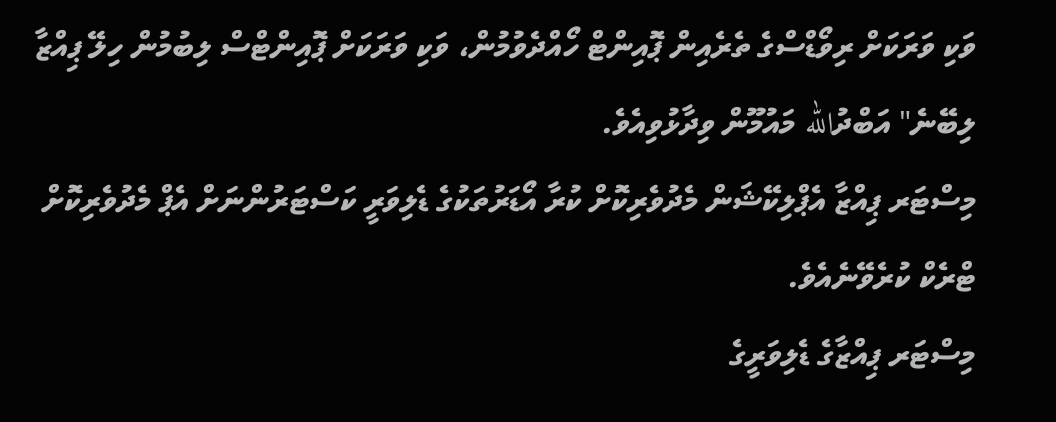ވަކި ވަރަކަށް ރިވޯޑްސްގެ ތެރެއިން ޕޮއިންޓް ހޯއްދެވުމުން، ވަކި ވަރަކަށް ޕޮއިންޓްސް ލިބުމުން ހިލޭ ޕިއްޒާ ލިބޭނެ" އަބްދުالله މައުމޫން ވިދާޅުވިއެވެ.
މިސްޓަރ ޕިއްޒާ އެޕްލިކޭޝަން މެދުވެރިކޮށް ކުރާ އޯޑަރުތަކުގެ ޑެލިވަރީ ކަސްޓަރުންނަށް އެޕް މެދުވެރިކޮށް ޓްރެކް ކުރެވޭނެއެވެ.
މިސްޓަރ ޕިއްޒާގެ ޑެލިވަރީގެ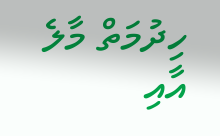ހިދުމަތް މާލެ އާއި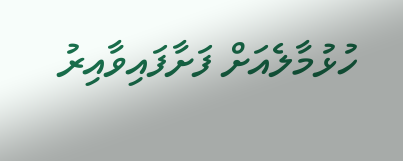ހުޅުމާލެއަށް ފަށާފައިވާއިރު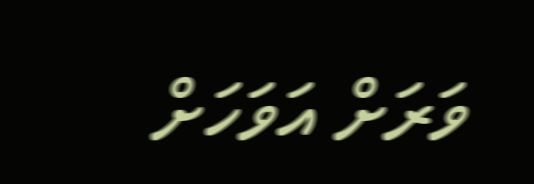ވަރަށް އަވަހަށް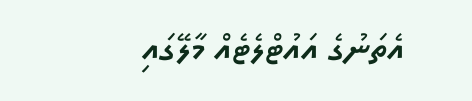އެތަނުގެ އައުޓްލެޓެއް މާލޭގައި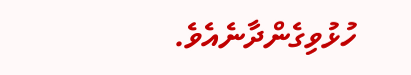ހުޅުވިގެންދާނެއެވެ.